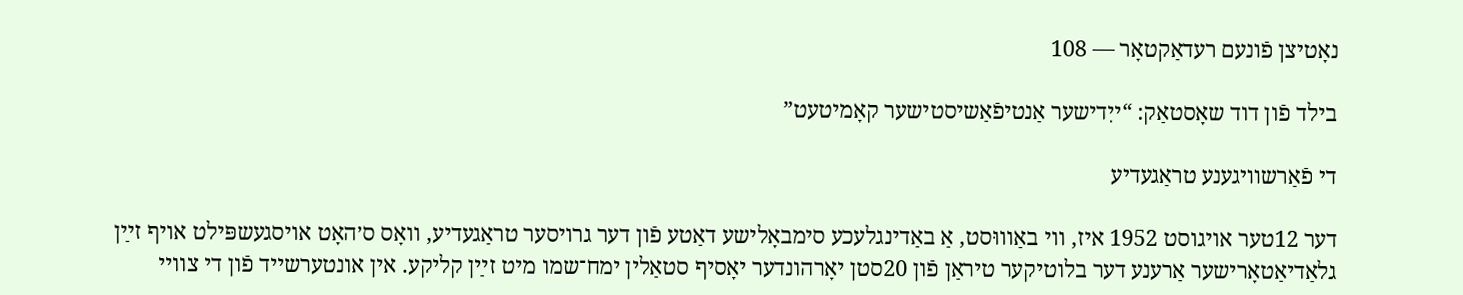נאָטיצן פֿונעם רעדאַקטאָר — 108

בילד פֿון דוד שאָסטאַק: “ייִדישער אַנטיפֿאַשיסטישער קאָמיטעט”

די פֿאַרשוויגענע טראַגעדיע

דער 12טער אויגוסט 1952 איז, ווי באַוווּסט, אַ באַדינגלעכע סימבאָלישע דאַטע פֿון דער גרויסער טראַגעדיע, וואָס ס׳האָט אויסגעשפּילט אויף זײַן גלאַדיאַטאָרישער אַרענע דער בלוטיקער טיראַן פֿון 20סטן יאָרהונדער יאָסיף סטאַלין ימח־שמו מיט זײַן קליקע. אין אונטערשייד פֿון די צוויי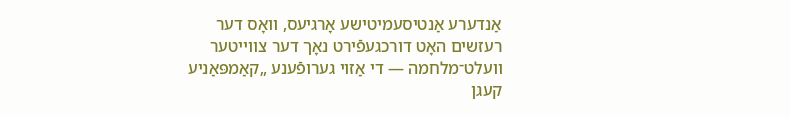אַנדערע אַנטיסעמיטישע אָרגיעס, וואָס דער רעזשים האָט דורכגעפֿירט נאָך דער צווייטער וועלט־מלחמה — די אַזוי גערופֿענע „קאַמפּאַניע קעגן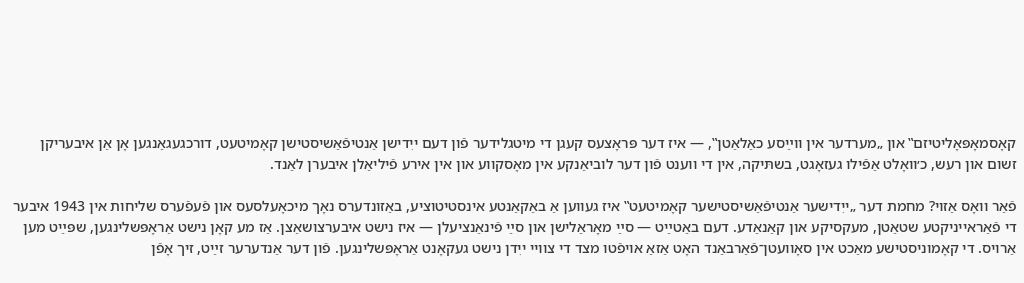קאָסמאָפּאָליטיזם‟ און „מערדער אין ווײַסע כאַלאַטן‟, — איז דער פּראָצעס קעגן די מיטגלידער פֿון דעם ייִדישן אַנטיפֿאַשיסטישן קאָמיטעט, דורכגעגאַנגען אָן אַן איבעריקן זשום און רעש, כ׳וואָלט אַפֿילו געזאָגט, בשתּיקה, אין די ווענט פֿון דער לוביאַנקע אין מאָסקווע און אין אירע פֿיליאַלן איבערן לאַנד.

פֿאַר וואָס אַזוי? מחמת דער „ייִדישער אַנטיפֿאַשיסטישער קאָמיטעט‟ איז געווען אַ באַקאַנטע אינסטיטוציע, באַזונדערס נאָך מיכאָעלסעס און פֿעפֿערס שליחות אין 1943 איבער די פֿאַראייניקטע שטאַטן, מעקסיקע און קאַנאַדע. דעם באַטײַט — סײַ מאָראַלישן און סײַ פֿינאַנציעלן — איז נישט איבערצושאַצן. אַז מע קאָן נישט אַראָפּשלינגען, שפּײַט מען אַרויס. די קאָמוניסטישע מאַכט אין סאָוועטן־פֿאַרבאַנד האָט אַזאַ אויפֿטו מצד די צוויי ייִדן נישט געקאָנט אַראָפּשלינגען. פֿון דער אַנדערער זײַט, זיך אָפֿן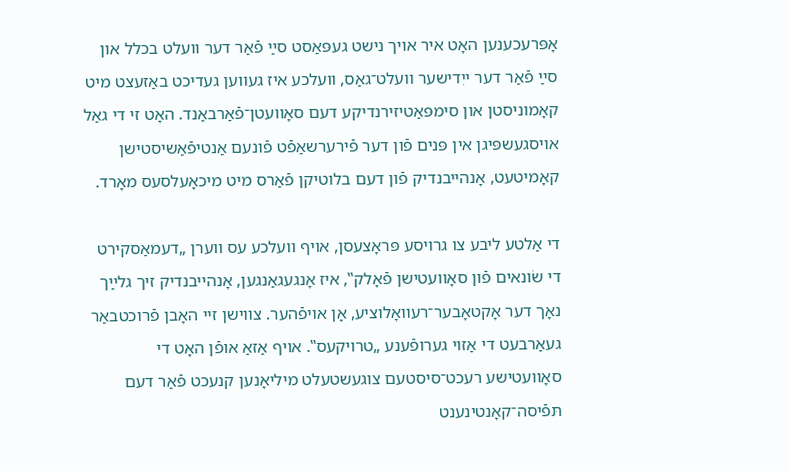אָפּרעכענען האָט איר אויך נישט געפּאַסט סײַ פֿאַר דער וועלט בכלל און סײַ פֿאַר דער ייִדישער וועלט־גאַס, וועלכע איז געווען געדיכט באַזעצט מיט קאָמוניסטן און סימפּאַטיזירנדיקע דעם סאָוועטן־פֿאַרבאַנד. האָט זי די גאַל אויסגעשפּיגן אין פּנים פֿון דער פֿירערשאַפֿט פֿונעם אַנטיפֿאַשיסטישן קאָמיטעט, אָנהייבנדיק פֿון דעם בלוטיקן פֿאַרס מיט מיכאָעלסעס מאָרד.

די אַלטע ליבע צו גרויסע פּראָצעסן, אויף וועלכע עס ווערן „דעמאַסקירט די שׂונאים פֿון סאָוועטישן פֿאָלק‟, איז אָנגעגאַנגען, אָנהייבנדיק זיך גלײַך נאָך דער אָקטאָבער־רעוואָלוציע, אָן אויפֿהער. צווישן זיי האָבן פֿרוכטבאַר געאַרבעט די אַזוי גערופֿענע „טרויקעס‟. אויף אַזאַ אופֿן האָט די סאָוועטישע רעכט־סיסטעם צוגעשטעלט מיליאָנען קנעכט פֿאַר דעם תּפֿיסה־קאָנטינענט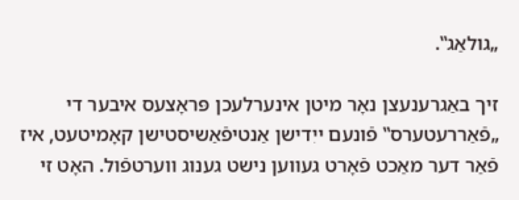„גולאַג‟.

זיך באַגרענעצן נאָר מיטן אינערלעכן פּראָצעס איבער די „פֿאַררעטערס‟ פֿונעם ייִדישן אַנטיפֿאַשיסטישן קאָמיטעט, איז פֿאַר דער מאַכט פֿאָרט געווען נישט גענוג ווערטפֿול. האָט זי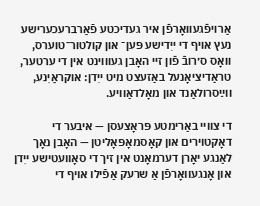אַרויפֿגעוואָרפֿן איר געדיכטע פֿאַרברעכערישע נעץ אויף די ייִדישע פּען־ און קולטור־טוערס, וואָס ס׳רובֿ פֿון זיי האָבן געוווינט אין די ערטער, טראַדיציאָנעל באַזעצט מיט ייִדן: אוקראַיִנע, ווײַסרולאַנד און מאָלדאַוויע.

די צוויי באַרימטע פּראָצעסן — איבער די דאָקטוירים און קאָסמאָפּאָליטן — האָבן נאָך לאַנגע יאָרן דערמאָנט אין זיך די סאָוועטישע ייִדן און אָנגעוואָרפֿן אַ שרעק אַפֿילו אויף די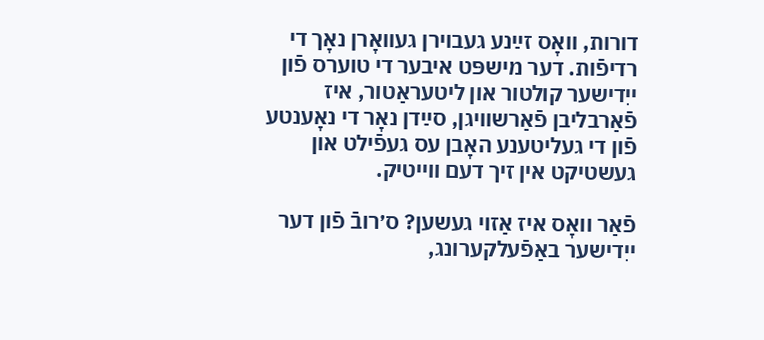דורות, וואָס זײַנע געבוירן געוואָרן נאָך די רדיפֿות. דער מישפּט איבער די טוערס פֿון ייִדישער קולטור און ליטעראַטור, איז פֿאַרבליבן פֿאַרשוויגן, סײַדן נאָר די נאָענטע פֿון די געליטענע האָבן עס געפֿילט און געשטיקט אין זיך דעם ווייטיק.

פֿאַר וואָס איז אַזוי געשען? ס׳רובֿ פֿון דער ייִדישער באַפֿעלקערונג,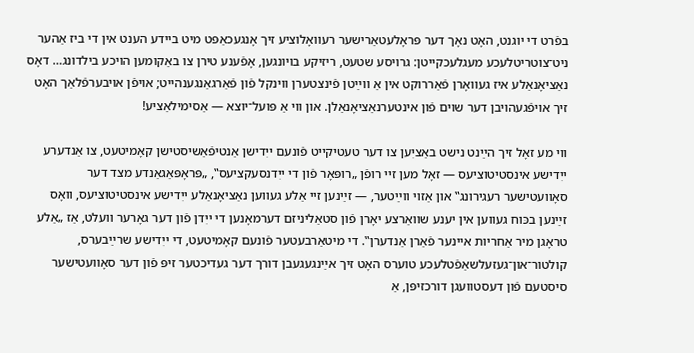בפֿרט די יוגנט, האָט נאָך דער פּראָלעטאַרישער רעוואָלוציע זיך אָנגעכאַפּט מיט ביידע הענט אין די ביז אַהער ניט־צוטריטלעכע מעגלעכקייטן: גרויסע שטעט, ריזיקע בויונגען, אָפֿענע טירן צו באַקומען הויכע בילדונג… דאָס נאַציאָנאַלע איז געוואָרן פֿאַררוקט אין אַ ווײַטן פֿינצטערן ווינקל פֿון פֿאַרגאַנגענהייט; אויפֿן אויבערפֿלאַך האָט זיך אויפֿגעהויבן דער שוים פֿון אינטערנאַציאָנאַלן. און ווי אַ פּועל־יוצא — אַסימילאַציע!

ווי מע זאָל זיך הײַנט נישט באַציִען צו דער טעטיקייט פֿונעם ייִדישן אַנטיפֿאַשיסטישן קאָמיטעט, צו אַנדערע ייִדישע אינסטיטוציעס — זאָל מען זיי רופֿן „רופּאָר פֿון די ייִדנסעקציעס‟, „פּראָפּאַגאַנדע מצד דער סאָוועטישער רעגירונג‟ און אַזוי ווײַטער, — זײַנען זיי אַלע געווען נאַציאָנאַלע ייִדישע אינסטיטוציעס, וואָס זײַנען בכּוח געווען אין יענע שוואַרצע יאָרן פֿון סטאַליניזם דערמאָנען די ייִדן פֿון דער גאָרער וועלט, אַז „אַלע טראָגן מיר אַחריות איינער פֿאַרן אַנדערן‟. די מיטאַרבעטער פֿונעם קאָמיטעט, די ייִדישע שרײַבערס, קולטור־און־געזעלשאַפֿטלעכע טוערס האָט זיך אײַנגעגעבן דורך דער געדיכטער זיפּ פֿון דער סאָוועטישער סיסטעם פֿון דעסטוועגן דורכזיפּן, אַ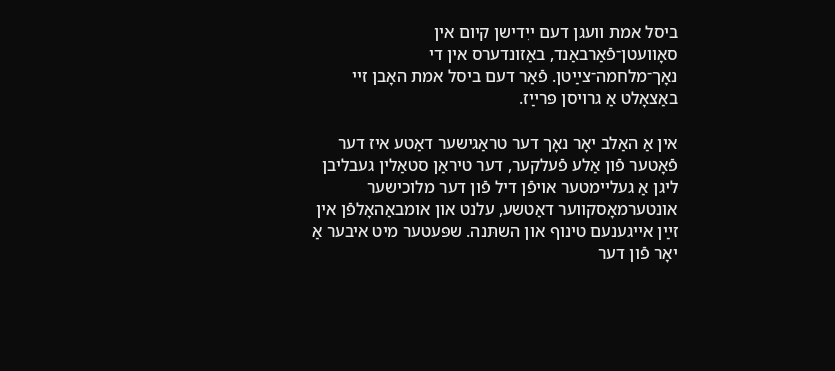ביסל אמת וועגן דעם ייִדישן קיום אין סאָוועטן־פֿאַרבאַנד, באַזונדערס אין די נאָך־מלחמה־צײַטן. פֿאַר דעם ביסל אמת האָבן זיי באַצאָלט אַ גרויסן פּרײַז.

אין אַ האַלב יאָר נאָך דער טראַגישער דאַטע איז דער פֿאָטער פֿון אַלע פֿעלקער, דער טיראַן סטאַלין געבליבן ליגן אַ געליימטער אויפֿן דיל פֿון דער מלוכישער אונטערמאָסקווער דאַטשע, עלנט און אומבאַהאָלפֿן אין זײַן אייגענעם טינוף און השתּנה. שפּעטער מיט איבער אַ יאָר פֿון דער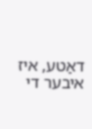דאַטע, איז איבער די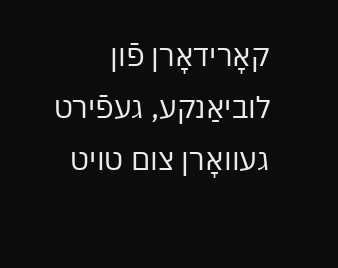קאָרידאָרן פֿון לוביאַנקע, געפֿירט געוואָרן צום טויט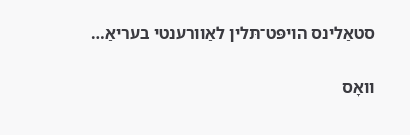סטאַלינס הויפּט־תּלין לאַוורענטי בעריאַ…

וואָס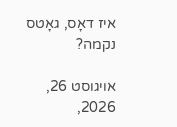איז דאָס, גאָטס נקמה?

אויגוסט 26, 2026,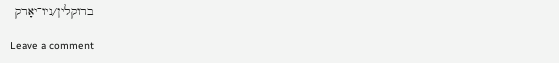ברוקלין/ניו־יאָרק

Leave a comment